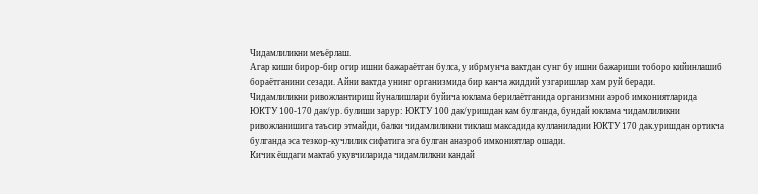Чидамлиликни меъёрлаш.
Агар киши бирор-бир огир ишни бажараётган булса, у ибрмунча вактдан сунг бу ишни бажариши тоборо кийинлашиб бораётганини сезади. Айни вактда унинг организмида бир канча жиддий узгаришлар хам руй беради.
Чидамлиликни ривожлантириш йуналишлари буйича юклама берилаётганида организмни аэроб имкониятларида ЮКТУ 100-170 дак/ур. булиши зарур: ЮКТУ 100 дак/уришдан кам булганда, бундай юклама чидамлиликни ривожланишига таъсир этмайди, балки чидамлиликни тиклаш максадида кулланиладии ЮКТУ 170 дак.уришдан ортикча булганда эса тезкор-кучлилик сифатига эга булган анаэроб имкониятлар ошади.
Кичик ёшдаги мактаб укувчиларида чидамлилкни кандай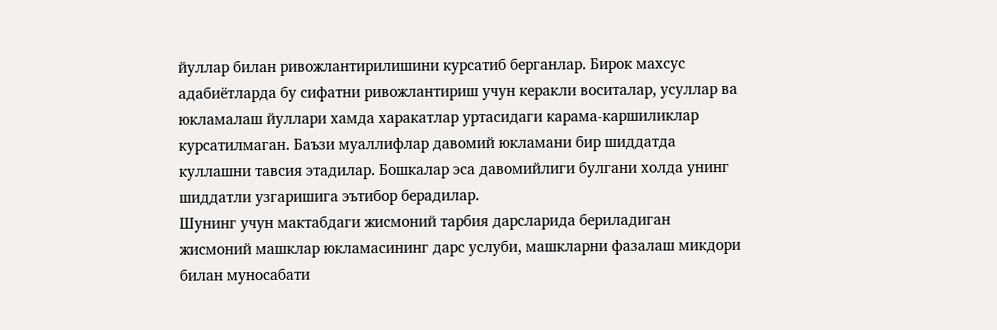йуллар билан ривожлантирилишини курсатиб берганлар. Бирок махсус адабиётларда бу сифатни ривожлантириш учун керакли воситалар, усуллар ва юкламалаш йуллари хамда харакатлар уртасидаги карама-каршиликлар курсатилмаган. Баъзи муаллифлар давомий юкламани бир шиддатда куллашни тавсия этадилар. Бошкалар эса давомийлиги булгани холда унинг шиддатли узгаришига эътибор берадилар.
Шунинг учун мактабдаги жисмоний тарбия дарсларида бериладиган жисмоний машклар юкламасининг дарс услуби, машкларни фазалаш микдори билан муносабати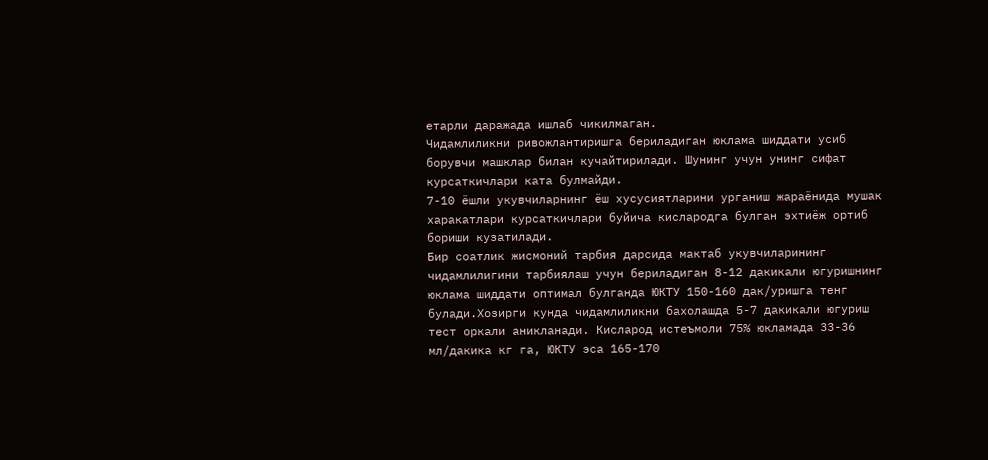етарли даражада ишлаб чикилмаган.
Чидамлиликни ривожлантиришга бериладиган юклама шиддати усиб борувчи машклар билан кучайтирилади. Шунинг учун унинг сифат курсаткичлари ката булмайди.
7-10 ёшли укувчиларнинг ёш хусусиятларини урганиш жараёнида мушак харакатлари курсаткичлари буйича кислародга булган эхтиёж ортиб бориши кузатилади.
Бир соатлик жисмоний тарбия дарсида мактаб укувчиларининг чидамлилигини тарбиялаш учун бериладиган 8-12 дакикали югуришнинг юклама шиддати оптимал булганда ЮКТУ 150-160 дак/уришга тенг булади.Хозирги кунда чидамлиликни бахолашда 5-7 дакикали югуриш тест оркали аникланади. Кисларод истеъмоли 75% юкламада 33-36 мл/дакика кг га, ЮКТУ эса 165-170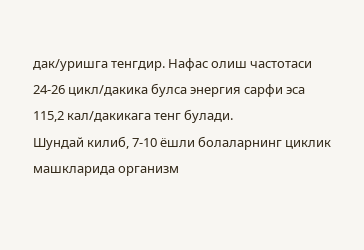дак/уришга тенгдир. Нафас олиш частотаси 24-26 цикл/дакика булса энергия сарфи эса 115,2 кал/дакикага тенг булади.
Шундай килиб, 7-10 ёшли болаларнинг циклик машкларида организм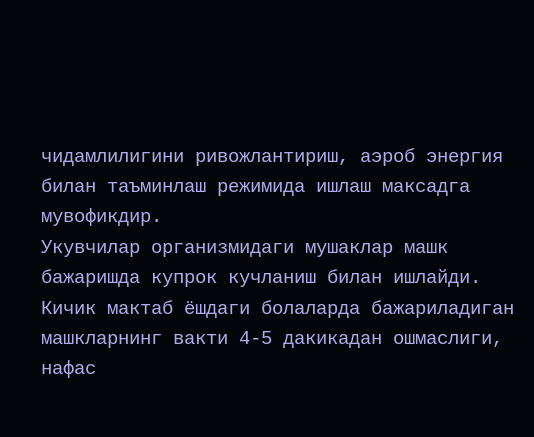чидамлилигини ривожлантириш, аэроб энергия билан таъминлаш режимида ишлаш максадга мувофикдир.
Укувчилар организмидаги мушаклар машк бажаришда купрок кучланиш билан ишлайди. Кичик мактаб ёшдаги болаларда бажариладиган машкларнинг вакти 4-5 дакикадан ошмаслиги, нафас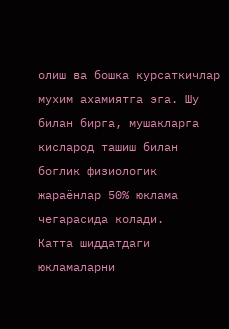олиш ва бошка курсаткичлар мухим ахамиятга эга. Шу билан бирга, мушакларга кисларод ташиш билан боглик физиологик жараёнлар 50% юклама чегарасида колади.
Катта шиддатдаги юкламаларни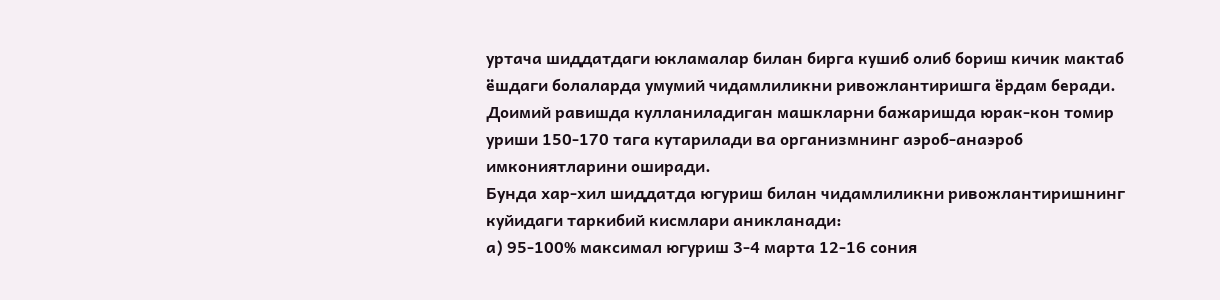уртача шиддатдаги юкламалар билан бирга кушиб олиб бориш кичик мактаб ёшдаги болаларда умумий чидамлиликни ривожлантиришга ёрдам беради.
Доимий равишда кулланиладиган машкларни бажаришда юрак-кон томир уриши 150-170 тага кутарилади ва организмнинг аэроб-анаэроб имкониятларини оширади.
Бунда хар-хил шиддатда югуриш билан чидамлиликни ривожлантиришнинг куйидаги таркибий кисмлари аникланади:
а) 95-100% максимал югуриш 3-4 марта 12-16 сония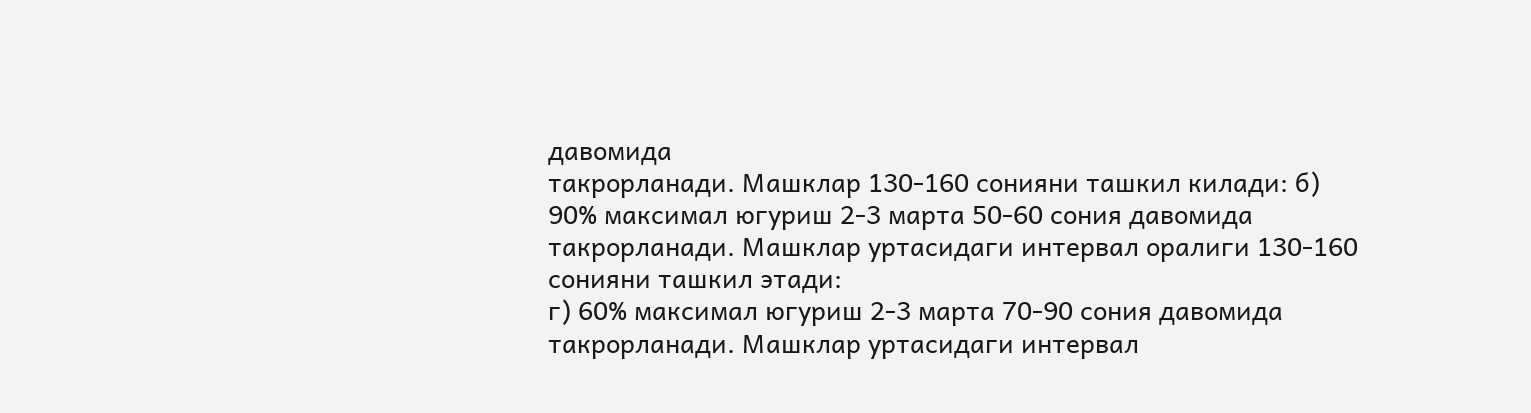давомида
такрорланади. Машклар 130-160 сонияни ташкил килади: б) 90% максимал югуриш 2-3 марта 50-60 сония давомида такрорланади. Машклар уртасидаги интервал оралиги 130-160 сонияни ташкил этади:
г) 60% максимал югуриш 2-3 марта 70-90 сония давомида такрорланади. Машклар уртасидаги интервал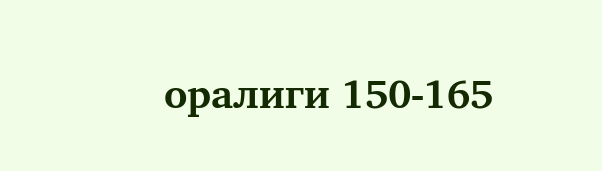оралиги 150-165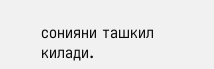сонияни ташкил килади.